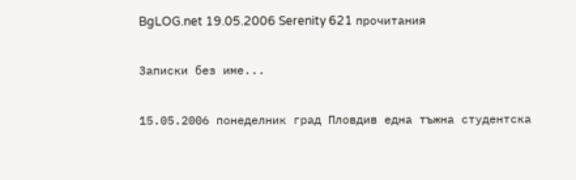BgLOG.net 19.05.2006 Serenity 621 прочитания

Записки без име...

15.05.2006 понеделник град Пловдив една тъжна студентска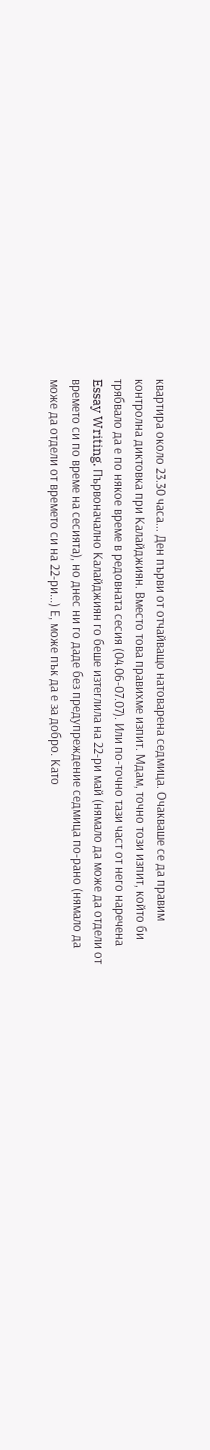квартира около 23.30 часа... Ден първи от отчайващо натоварена седмица. Очакваше се да правим контролна диктовка при Kалайджиян. Вместо това правихме изпит. Мдам, точно този изпит, който би трябвало да е по някое време в редовната сесия (04.06-07.07). Или по-точно тази част от него наречена Essay Writing. Първоначално Калайджиян го беше изтеглила на 22-ри май (нямало да може да отдели от времето си по време на сесията), но днес ни го даде без предупреждение седмица по-рано (нямало да може да отдели от времето си на 22-ри...) Е, може пък да е за добро. Като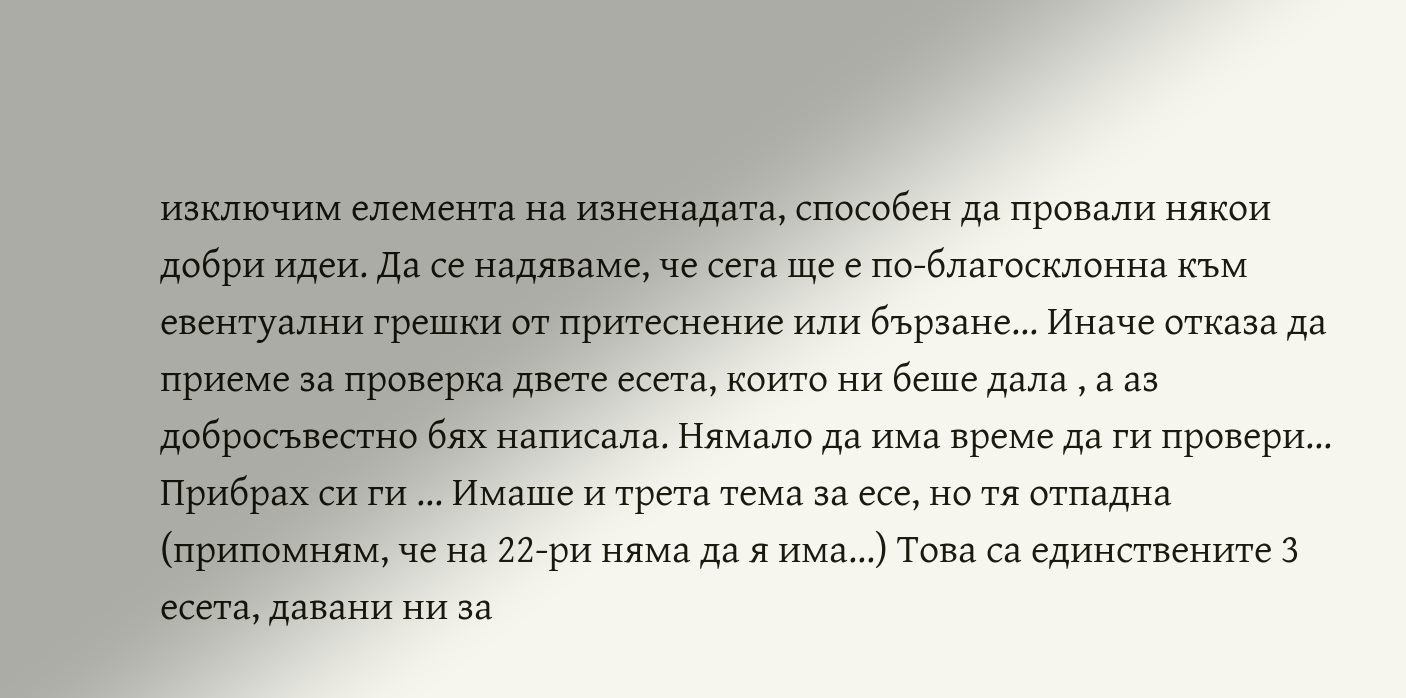изключим елемента на изненадата, способен да провали някои добри идеи. Да се надяваме, че сега ще е по-благосклонна към евентуални грешки от притеснение или бързане... Иначе отказа да приеме за проверка двете есета, които ни беше дала , а аз добросъвестно бях написала. Нямало да има време да ги провери... Прибрах си ги ... Имаше и трета тема за есе, но тя отпадна (припомням, че на 22-ри няма да я има...) Това са единствените 3 есета, давани ни за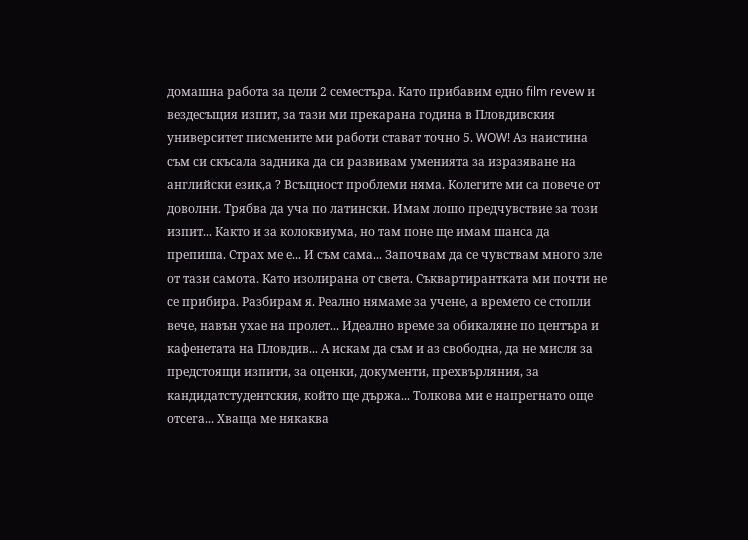домашна работа за цели 2 семестъра. Като прибавим едно film revew и вездесъщия изпит, за тази ми прекарана година в Пловдивския университет писмените ми работи стават точно 5. WOW! Аз наистина съм си скъсала задника да си развивам уменията за изразяване на английски език,а ? Всъщност проблеми няма. Колегите ми са повече от доволни. Трябва да уча по латински. Имам лошо предчувствие за този изпит... Както и за колоквиума, но там поне ще имам шанса да препиша. Страх ме е... И съм сама... Започвам да се чувствам много зле от тази самота. Като изолирана от света. Съквартирантката ми почти не се прибира. Разбирам я. Реално нямаме за учене, а времето се стопли вече, навън ухае на пролет... Идеално време за обикаляне по центъра и кафенетата на Пловдив... А искам да съм и аз свободна, да не мисля за предстоящи изпити, за оценки, документи, прехвърляния, за кандидатстудентския, който ще държа... Толкова ми е напрегнато още отсега... Хваща ме някаква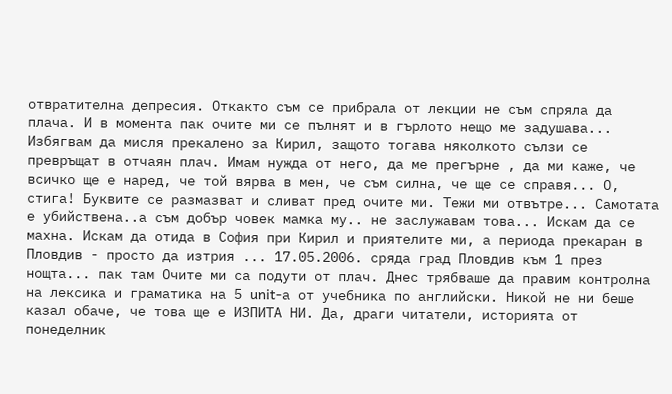отвратителна депресия. Откакто съм се прибрала от лекции не съм спряла да плача. И в момента пак очите ми се пълнят и в гърлото нещо ме задушава... Избягвам да мисля прекалено за Кирил, защото тогава няколкото сълзи се превръщат в отчаян плач. Имам нужда от него, да ме прегърне , да ми каже, че всичко ще е наред, че той вярва в мен, че съм силна, че ще се справя... О, стига! Буквите се размазват и сливат пред очите ми. Тежи ми отвътре... Самотата е убийствена..а съм добър човек мамка му.. не заслужавам това... Искам да се махна. Искам да отида в София при Кирил и приятелите ми, а периода прекаран в Пловдив - просто да изтрия ... 17.05.2006. сряда град Пловдив към 1 през нощта... пак там Очите ми са подути от плач. Днес трябваше да правим контролна на лексика и граматика на 5 unit-а от учебника по английски. Никой не ни беше казал обаче, че това ще е ИЗПИТА НИ. Да, драги читатели, историята от понеделник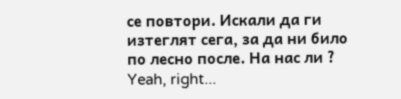се повтори. Искали да ги изтеглят сега, за да ни било по лесно после. На нас ли ? Yeah, right...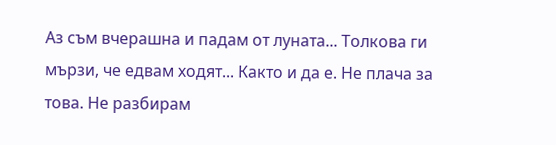Аз съм вчерашна и падам от луната... Толкова ги мързи, че едвам ходят... Както и да е. Не плача за това. Не разбирам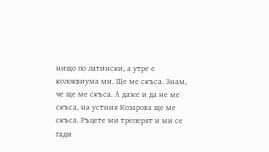нищо по латински, а утре е колоквиума ми. Ще ме скъса. Знам, че ще ме скъса. А даже и да не ме скъса, на устния Козарова ще ме скъса. Ръцете ми треперят и ми се гади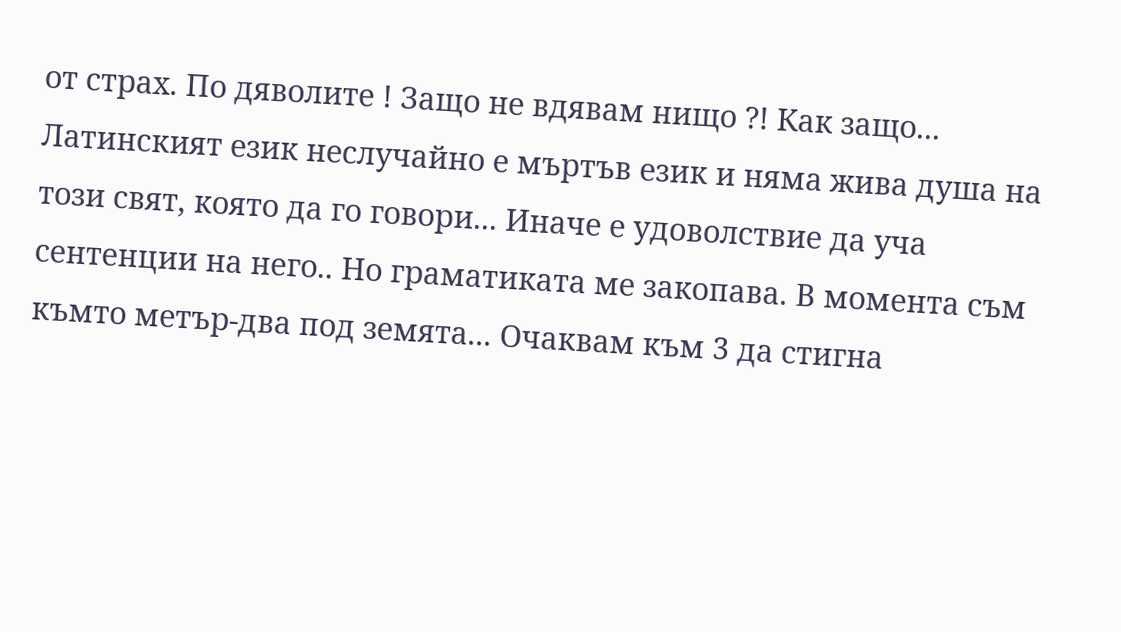от страх. По дяволите ! Защо не вдявам нищо ?! Как защо... Латинският език неслучайно е мъртъв език и няма жива душа на този свят, която да го говори... Иначе е удоволствие да уча сентенции на него.. Но граматиката ме закопава. В момента съм къмто метър-два под земята... Очаквам към 3 да стигна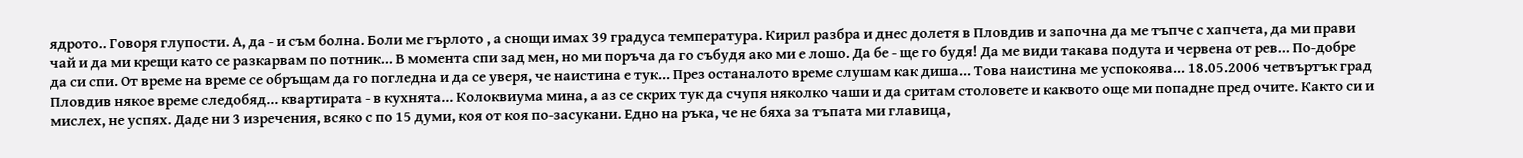ядрото.. Говоря глупости. А, да - и съм болна. Боли ме гърлото , а снощи имах 39 градуса температура. Кирил разбра и днес долетя в Пловдив и започна да ме тъпче с хапчета, да ми прави чай и да ми крещи като се разкарвам по потник... В момента спи зад мен, но ми поръча да го събудя ако ми е лошо. Да бе - ще го будя! Да ме види такава подута и червена от рев... По-добре да си спи. От време на време се обръщам да го погледна и да се уверя, че наистина е тук... През останалото време слушам как диша... Това наистина ме успокоява... 18.05.2006 четвъртък град Пловдив някое време следобяд... квартирата - в кухнята... Колоквиума мина, а аз се скрих тук да счупя няколко чаши и да сритам столовете и каквото още ми попадне пред очите. Както си и мислех, не успях. Даде ни 3 изречения, всяко с по 15 думи, коя от коя по-засукани. Едно на ръка, че не бяха за тъпата ми главица,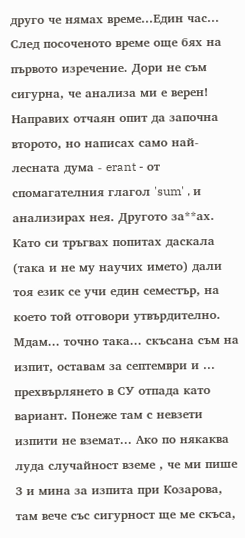друго че нямах време...Един час... След посоченото време още бях на първото изречение. Дори не съм сигурна, че анализа ми е верен! Направих отчаян опит да започна второто, но написах само най-лесната дума - erant - от спомагателния глагол 'sum' , и анализирах нея. Другото за**ах. Като си тръгвах попитах даскала (така и не му научих името) дали тоя език се учи един семестър, на което той отговори утвърдително. Мдам... точно така... скъсана съм на изпит, оставам за септември и ... прехвърлянето в СУ отпада като вариант. Понеже там с невзети изпити не вземат... Ако по някаква луда случайност вземе , че ми пише 3 и мина за изпита при Козарова, там вече със сигурност ще ме скъса,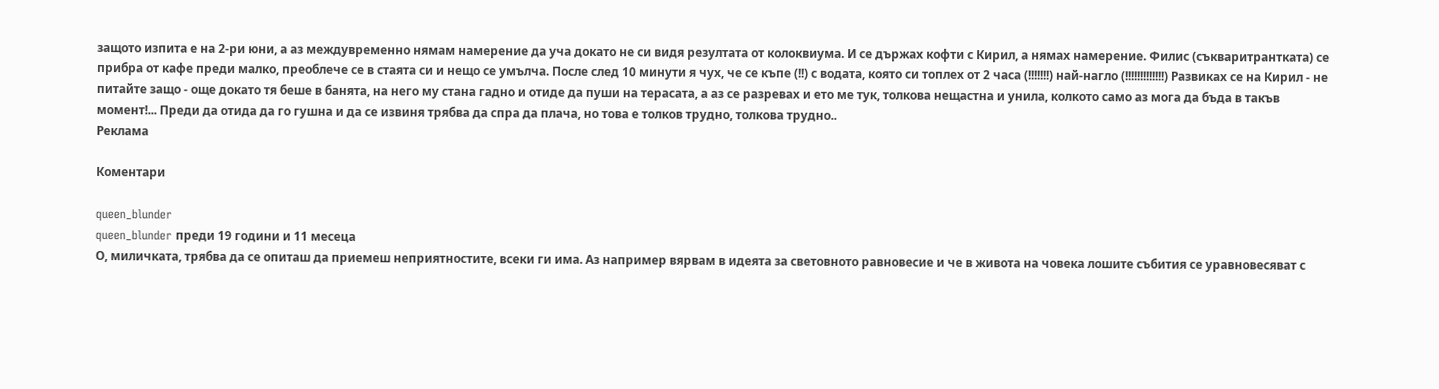защото изпита е на 2-ри юни, а аз междувременно нямам намерение да уча докато не си видя резултата от колоквиума. И се държах кофти с Кирил, а нямах намерение. Филис (съкваритрантката) се прибра от кафе преди малко, преоблече се в стаята си и нещо се умълча. После след 10 минути я чух, че се къпе (!!) с водата, която си топлех от 2 часа (!!!!!!!) най-нагло (!!!!!!!!!!!!!) Развиках се на Кирил - не питайте защо - още докато тя беше в банята, на него му стана гадно и отиде да пуши на терасата, а аз се разревах и ето ме тук, толкова нещастна и унила, колкото само аз мога да бъда в такъв момент!... Преди да отида да го гушна и да се извиня трябва да спра да плача, но това е толков трудно, толкова трудно..
Реклама

Коментари

queen_blunder
queen_blunder преди 19 години и 11 месеца
О, миличката, трябва да се опиташ да приемеш неприятностите, всеки ги има. Аз например вярвам в идеята за световното равновесие и че в живота на човека лошите събития се уравновесяват с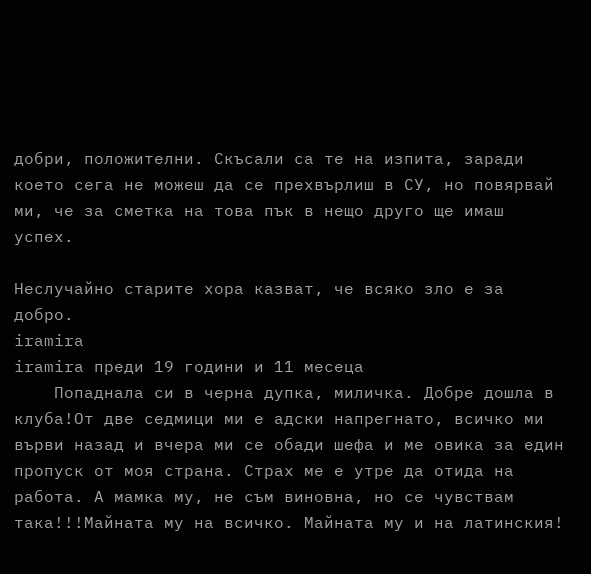добри, положителни. Скъсали са те на изпита, заради което сега не можеш да се прехвърлиш в СУ, но повярвай ми, че за сметка на това пък в нещо друго ще имаш успех.

Неслучайно старите хора казват, че всяко зло е за добро.
iramira
iramira преди 19 години и 11 месеца
    Попаднала си в черна дупка, миличка. Добре дошла в клуба!От две седмици ми е адски напрегнато, всичко ми върви назад и вчера ми се обади шефа и ме овика за един пропуск от моя страна. Страх ме е утре да отида на работа. А мамка му, не съм виновна, но се чувствам така!!!Майната му на всичко. Майната му и на латинския!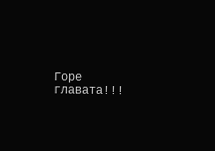Горе главата!!!